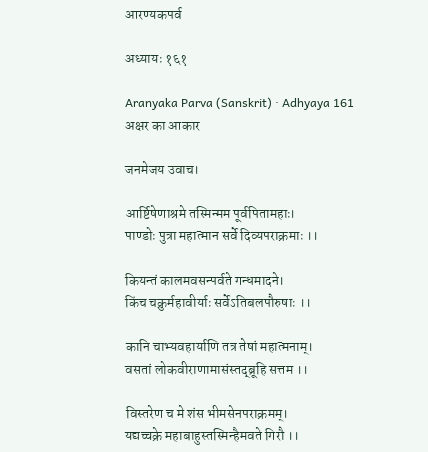आरण्यकपर्व

अध्यायः १६१

Aranyaka Parva (Sanskrit) · Adhyaya 161
अक्षर का आकार

जनमेजय उवाच।

आर्ष्टिषेणाश्रमे तस्मिन्मम पूर्वपितामहाः।
पाण्डोः पुत्रा महात्मान सर्वे दिव्यपराक्रमाः ।।

कियन्तं कालमवसन्पर्वते गन्धमादने।
किंच चक्रुर्महावीर्याः सर्वेऽतिबलपौरुषाः ।।

कानि चाभ्यवहार्याणि तत्र तेषां महात्मनाम्।
वसतां लोकवीराणामासंस्तद्ब्रूहि सत्तम ।।

विस्तरेण च मे शंस भीमसेनपराक्रमम्।
यद्यच्चक्रे महाबाहुस्तस्मिन्हैमवते गिरौ ।।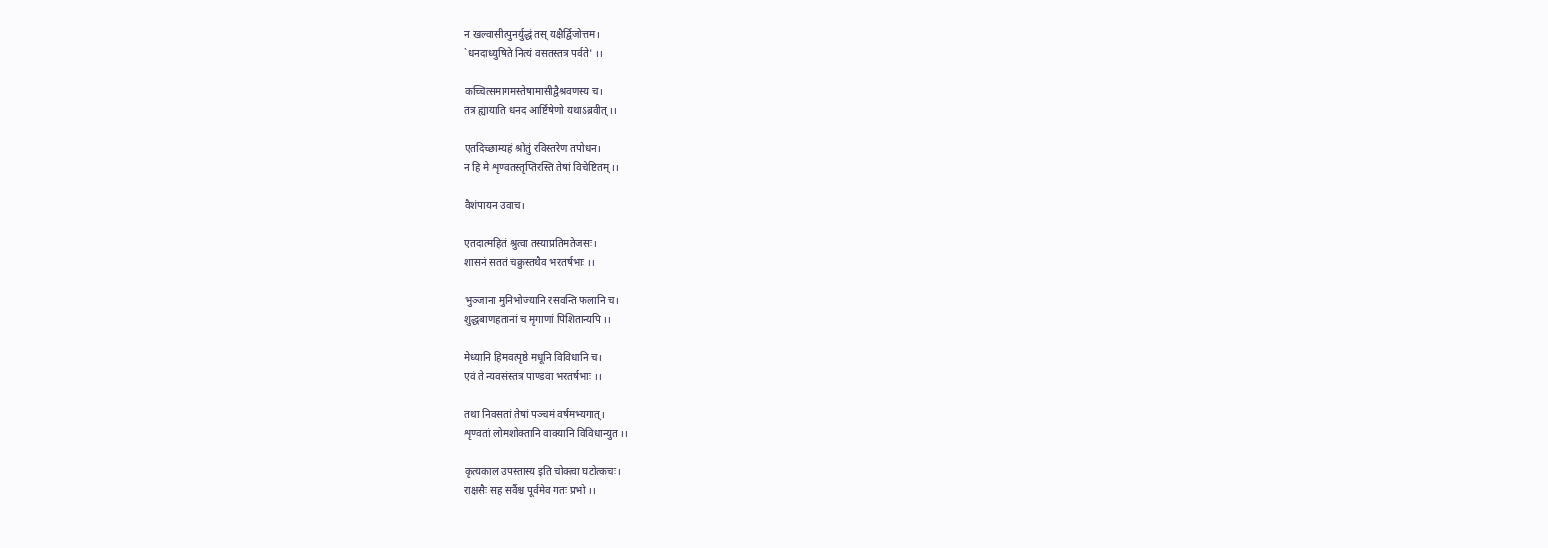न खल्वासीत्पुनर्युद्धं तस् यक्षैर्द्विजोत्तम।
`धनदाध्युषिते नित्यं वसतस्तत्र पर्वते' ।।

कच्चित्समागमस्तेषामासीद्वैश्रवणस्य च।
तत्र ह्यायाति धनद आर्ष्टिषेणो यथाऽब्रवीत् ।।

एतदिच्छाम्यहं श्रोतुं रविस्तरेण तपोधन।
न हि मे शृण्वतस्तृप्तिरस्ति तेषां विचेष्टितम् ।।

वैशंपायन उवाच।

एतदात्महितं श्रुत्वा तस्याप्रतिमतेजसः।
शासनं सततं चक्रुस्तथैव भरतर्षभाः ।।

भुञ्जाना मुनिभोज्यानि रसवन्ति फलानि च।
शुद्धबाणहतानां च मृगाणां पिशितान्यपि ।।

मेध्यानि हिमवत्पृष्ठे मधूनि विविधानि च।
एवं ते न्यवसंस्तत्र पाण्डवा भरतर्षभाः ।।

तथा निवसतां तेषां पञ्चमं वर्षमभ्यगात्।
शृण्वतां लोमशोक्तानि वाक्यानि विविधान्युत ।।

कृत्यकाल उपस्तास्य इति चोक्त्वा घटोत्कचः।
राक्षसैः सह सर्वैश्च पूर्वमेव गतः प्रभो ।।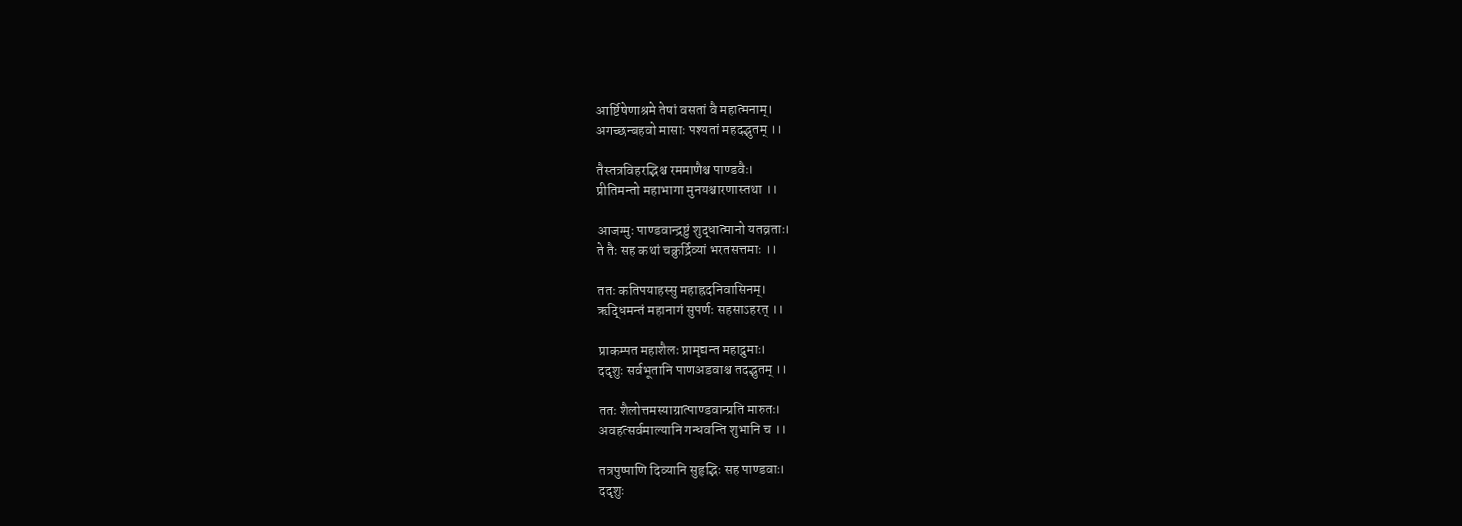आर्ष्टिषेणाश्रमे तेषां वसतां वै महात्मनाम्।
अगच्छन्बहवो मासाः पश्यतां महदद्भुतम् ।।

तैस्तत्रविहरद्भिश्च रममाणैश्च पाण्डवैः।
प्रीतिमन्तो महाभागा मुनयश्चारणास्तथा ।।

आजग्मुः पाण्डवान्द्रष्टुं शुद्धात्मानो यतव्रताः।
ते तैः सह कथां चक्रुर्द्रिव्यां भरतसत्तमाः ।।

ततः कतिपयाहस्सु महाह्रदनिवासिनम्।
ऋद्धिमन्तं महानागं सुपर्णः सहसाऽहरत् ।।

प्राकम्पत महाशैलः प्रामृद्यन्त महाद्रुमाः।
ददृशुः सर्वभूतानि पाणअडवाश्च तदद्भुतम् ।।

ततः शैलोत्तमस्याग्रात्पाण्डवान्प्रति मारुतः।
अवहत्सर्वमाल्यानि गन्धवन्ति शुभानि च ।।

तत्रपुष्पाणि दिव्यानि सुहृद्भिः सह पाण्डवाः।
ददृशुः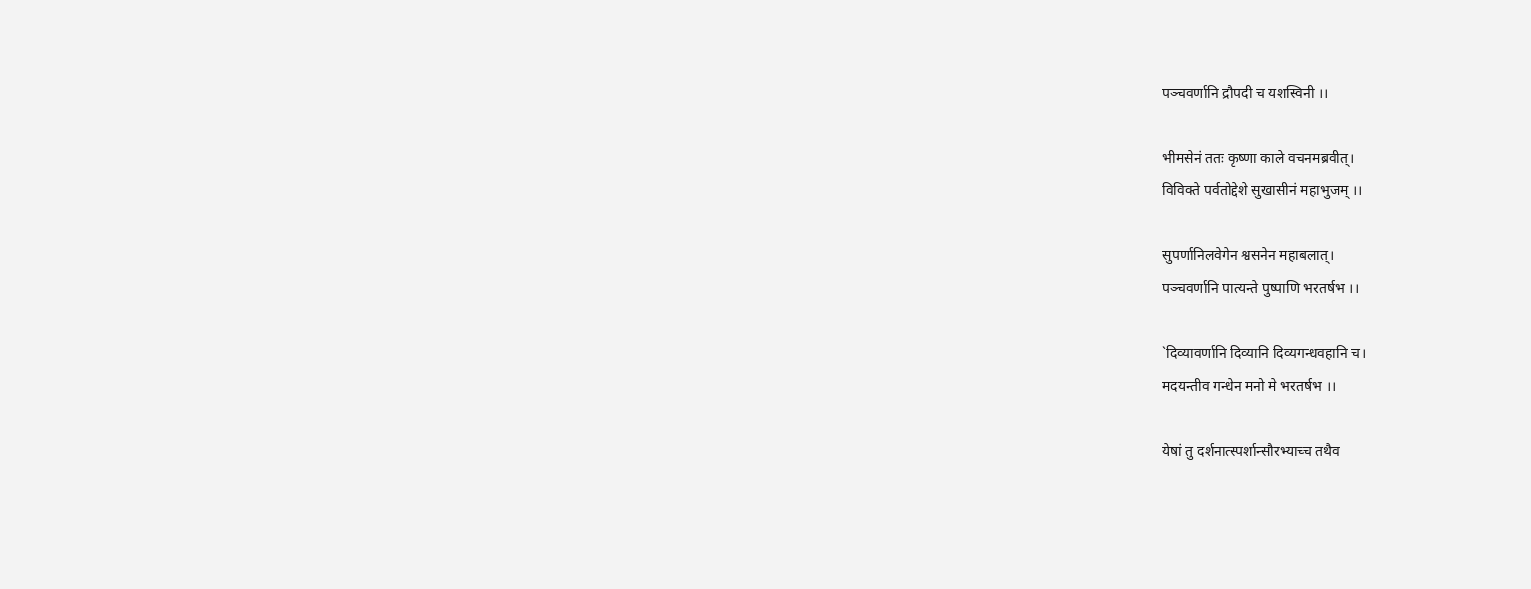पञ्चवर्णानि द्रौपदी च यशस्विनी ।।

भीमसेनं ततः कृष्णा काले वचनमब्रवीत्।
विविक्ते पर्वतोद्देशे सुखासीनं महाभुजम् ।।

सुपर्णानिलवेगेन श्वसनेन महाबलात्।
पञ्चवर्णानि पात्यन्ते पुष्पाणि भरतर्षभ ।।

`दिव्यावर्णानि दिव्यानि दिव्यगन्धवहानि च।
मदयन्तीव गन्धेन मनो मे भरतर्षभ ।।

येषां तु दर्शनात्स्पर्शान्सौरभ्याच्च तथैव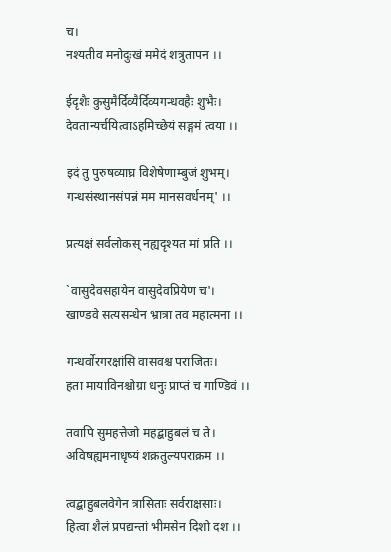च।
नश्यतीव मनोदुःखं ममेदं शत्रुतापन ।।

ईदृशैः कुसुमैर्दिव्यैर्दिव्यगन्धवहैः शुभैः।
देवतान्यर्चयित्वाऽहमिच्छेयं सङ्गमं त्वया ।।

इदं तु पुरुषव्याघ्र विशेषेणाम्बुजं शुभम्।
गन्धसंस्थानसंपन्नं मम मानसवर्धनम्' ।।

प्रत्यक्षं सर्वलोकस् नह्यदृश्यत मां प्रति ।।

`वासुदेवसहायेन वासुदेवप्रियेण च'।
खाण्डवे सत्यसन्धेन भ्रात्रा तव महात्मना ।।

गन्धर्वोरगरक्षांसि वासवश्च पराजितः।
हता मायाविनश्चोग्रा धनुः प्राप्तं च गाण्डिवं ।।

तवापि सुमहत्तेजो महद्बाहुबलं च ते।
अविषह्यमनाधृष्यं शक्रतुल्यपराक्रम ।।

त्वद्बाहुबलवेगेन त्रासिताः सर्वराक्षसाः।
हित्वा शैलं प्रपद्यन्तां भीमसेन दिशो दश ।।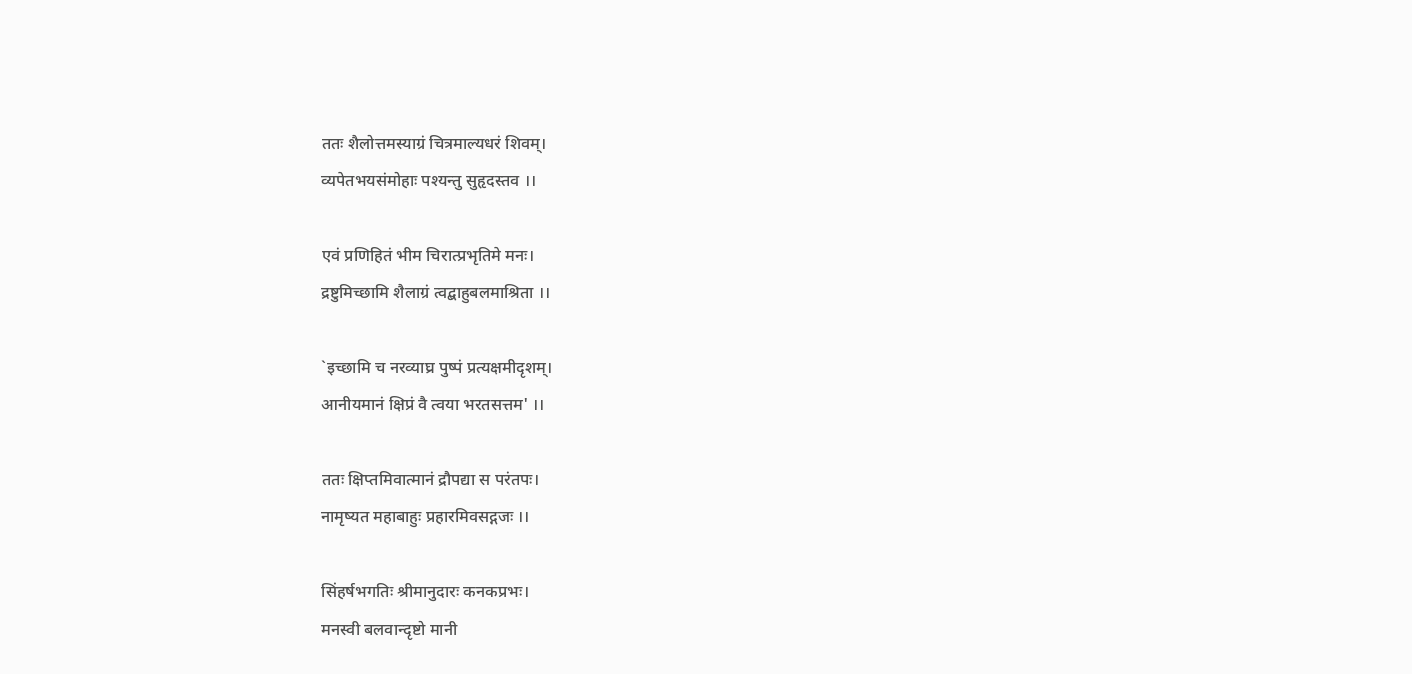ततः शैलोत्तमस्याग्रं चित्रमाल्यधरं शिवम्।
व्यपेतभयसंमोहाः पश्यन्तु सुहृदस्तव ।।

एवं प्रणिहितं भीम चिरात्प्रभृतिमे मनः।
द्रष्टुमिच्छामि शैलाग्रं त्वद्बाहुबलमाश्रिता ।।

`इच्छामि च नरव्याघ्र पुष्पं प्रत्यक्षमीदृशम्।
आनीयमानं क्षिप्रं वै त्वया भरतसत्तम' ।।

ततः क्षिप्तमिवात्मानं द्रौपद्या स परंतपः।
नामृष्यत महाबाहुः प्रहारमिवसद्गजः ।।

सिंहर्षभगतिः श्रीमानुदारः कनकप्रभः।
मनस्वी बलवान्दृष्टो मानी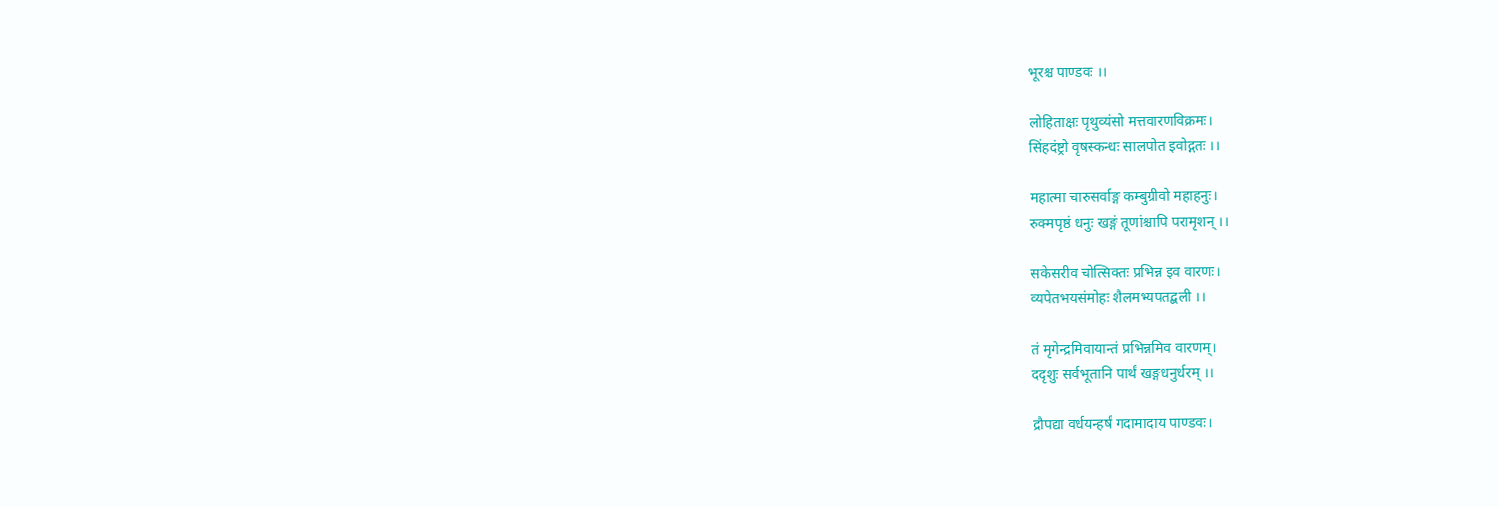भूरश्च पाण्डवः ।।

लोहिताक्षः पृथुव्यंसो मत्तवारणविक्रमः।
सिंहदंष्ट्रो वृषस्कन्धः सालपोत इवोद्गतः ।।

महात्मा चारुसर्वाङ्ग कम्बुग्रीवो महाहनुः।
रुक्मपृष्ठं धनुः खङ्गं तूणांश्चापि परामृशन् ।।

सकेसरीव चोत्सिक्तः प्रभिन्न इव वारणः।
व्यपेतभयसंमोहः शैलमभ्यपतद्बली ।।

तं मृगेन्द्रमिवायान्तं प्रभिन्नमिव वारणम्।
ददृशुः सर्वभूतानि पार्थं खङ्गधनुर्धरम् ।।

द्रौपद्या वर्धयन्हर्षं गदामादाय पाण्डवः।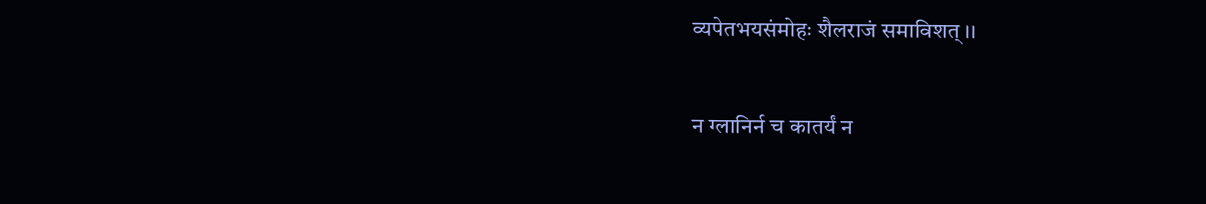व्यपेतभयसंमोहः शैलराजं समाविशत् ।।

न ग्लानिर्न च कातर्यं न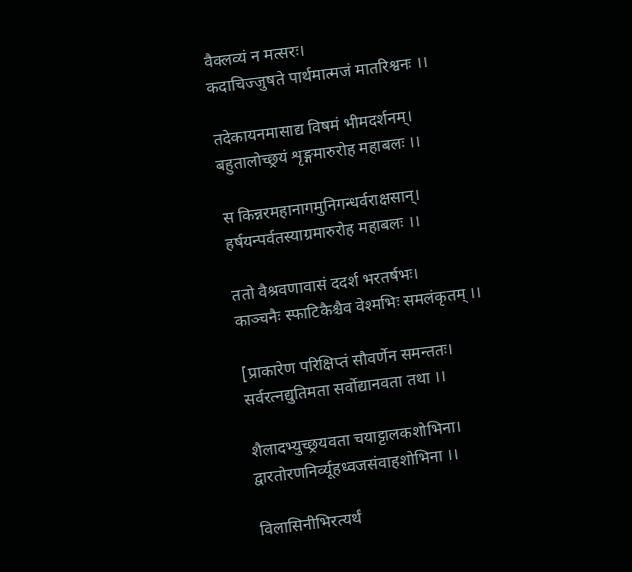वैक्लव्यं न मत्सरः।
कदाचिज्जुषते पार्थमात्मजं मातरिश्वनः ।।

तदेकायनमासाद्य विषमं भीमदर्शनम्।
बहुतालोच्छ्रयं शृङ्गमारुरोह महाबलः ।।

स किन्नरमहानागमुनिगन्धर्वराक्षसान्।
हर्षयन्पर्वतस्याग्रमारुरोह महाबलः ।।

ततो वैश्रवणावासं ददर्श भरतर्षभः।
काञ्चनैः स्फाटिकैश्चैव वेश्मभिः समलंकृतम् ।।

[प्राकारेण परिक्षिप्तं सौवर्णेन समन्ततः।
सर्वरत्नद्युतिमता सर्वोद्यानवता तथा ।।

शैलादभ्युच्छ्रयवता चयाट्टालकशोभिना।
द्वारतोरणनिर्व्यूहध्वजसंवाहशोभिना ।।

विलासिनीभिरत्यर्थं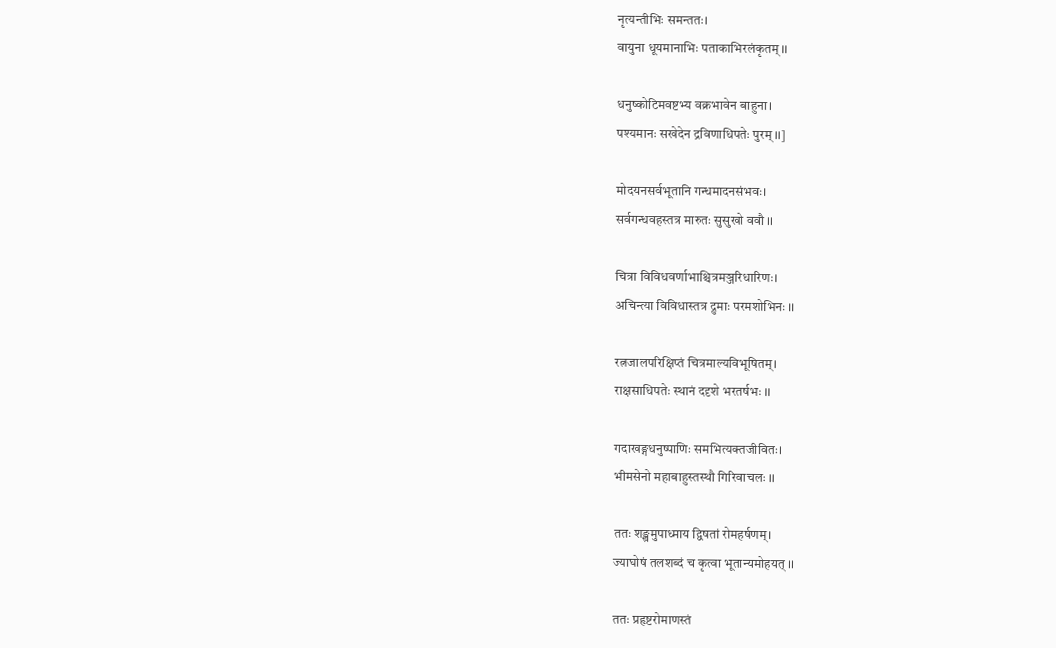नृत्यन्तीभिः समन्ततः।
वायुना धूयमानाभिः पताकाभिरलंकृतम् ।।

धनुष्कोटिमवष्टभ्य वक्रभावेन बाहुना।
पश्यमानः सखेदेन द्रविणाधिपतेः पुरम् ।।]

मोदयनसर्वभूतानि गन्धमादनसंभवः।
सर्वगन्धवहस्तत्र मारुतः सुसुखो ववौ ।।

चित्रा विविधवर्णाभाश्चित्रमञ्जरिधारिणः।
अचिन्त्या विविधास्तत्र द्रुमाः परमशोभिनः ।।

रत्नजालपरिक्षिप्तं चित्रमाल्यविभूषितम्।
राक्षसाधिपतेः स्थानं ददृशे भरतर्षभः ।।

गदाखङ्गधनुष्पाणिः समभित्यक्तजीवितः।
भीमसेनो महाबाहुस्तस्थौ गिरिवाचलः ।।

ततः शङ्खमुपाध्माय द्विषतां रोमहर्षणम्।
ज्याघोषं तलशब्दं च कृत्वा भूतान्यमोहयत् ।।

ततः प्रहृष्टरोमाणस्तं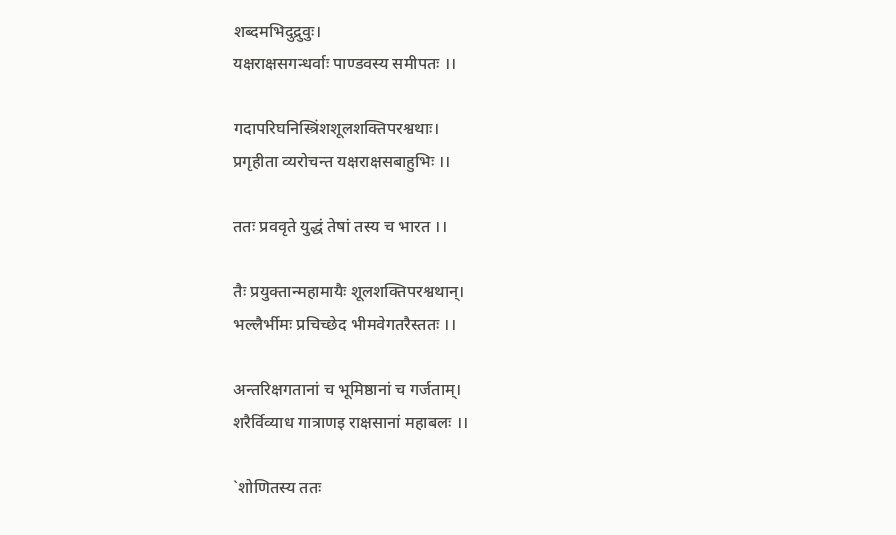शब्दमभिदुद्रुवुः।
यक्षराक्षसगन्धर्वाः पाण्डवस्य समीपतः ।।

गदापरिघनिस्त्रिंशशूलशक्तिपरश्वथाः।
प्रगृहीता व्यरोचन्त यक्षराक्षसबाहुभिः ।।

ततः प्रववृते युद्धं तेषां तस्य च भारत ।।

तैः प्रयुक्तान्महामायैः शूलशक्तिपरश्वथान्।
भल्लैर्भीमः प्रचिच्छेद भीमवेगतरैस्ततः ।।

अन्तरिक्षगतानां च भूमिष्ठानां च गर्जताम्।
शरैर्विव्याध गात्राणइ राक्षसानां महाबलः ।।

`शोणितस्य ततः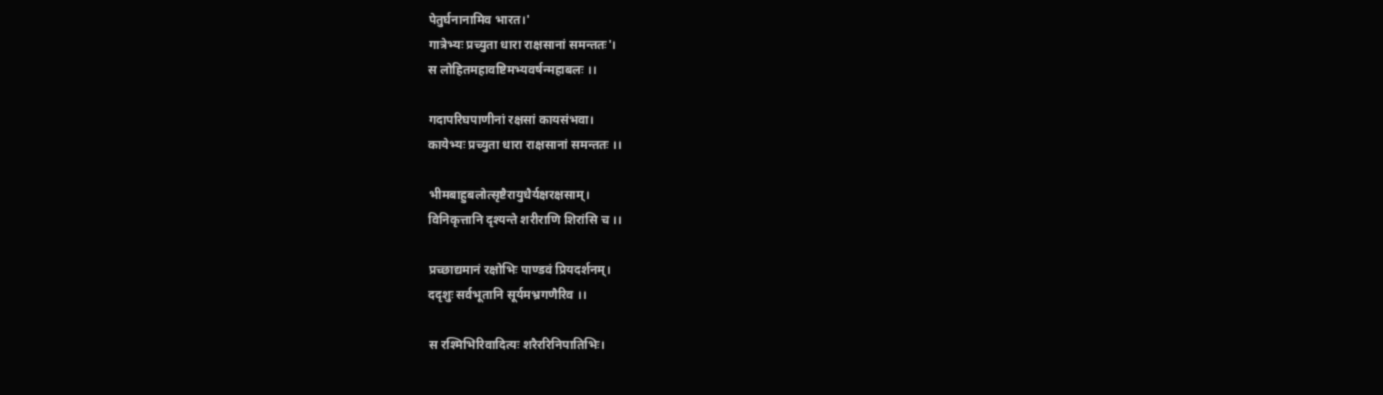पेतुर्घनानामिव भारत।'
गात्रेभ्यः प्रच्युता धारा राक्षसानां समन्ततः'।
स लोहितमहावष्टिमभ्यवर्षन्महाबलः ।।

गदापरिघपाणीनां रक्षसां कायसंभवा।
कायेभ्यः प्रच्युता धारा राक्षसानां समन्ततः ।।

भीमबाहुबलोत्सृष्टैरायुधैर्यक्षरक्षसाम्।
विनिकृत्तानि दृश्यन्ते शरीराणि शिरांसि च ।।

प्रच्छाद्यमानं रक्षोभिः पाण्डवं प्रियदर्शनम्।
ददृशुः सर्वभूतानि सूर्यमभ्रगणैरिव ।।

स रश्मिभिरिवादित्यः शरैररिनिपातिभिः।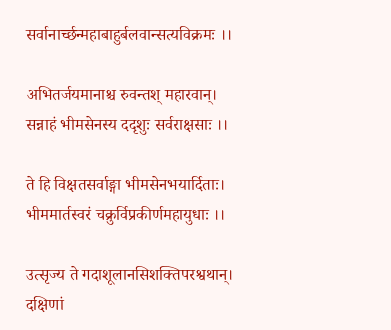सर्वानार्च्छन्महाबाहुर्बलवान्सत्यविक्रमः ।।

अभितर्जयमानाश्च रुवन्तश् महारवान्।
सन्नाहं भीमसेनस्य ददृशुः सर्वराक्षसाः ।।

ते हि विक्षतसर्वाङ्गा भीमसेनभयार्दिताः।
भीममार्तस्वरं चक्रुर्विप्रकीर्णमहायुधाः ।।

उत्सृज्य ते गदाशूलानसिशक्तिपरश्वथान्।
दक्षिणां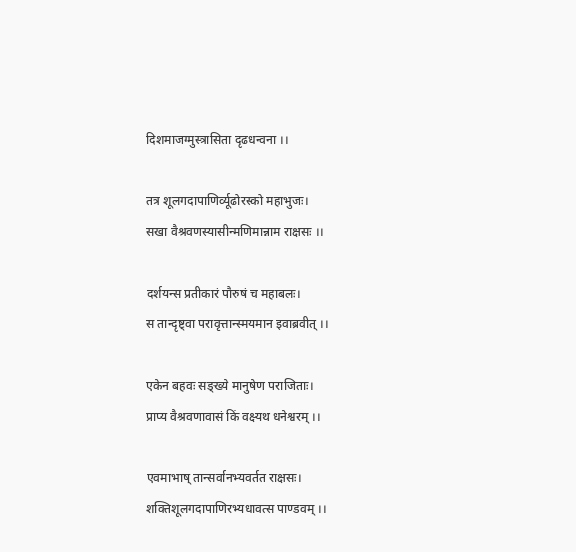दिशमाजग्मुस्त्रासिता दृढधन्वना ।।

तत्र शूलगदापाणिर्व्यूढोरस्को महाभुजः।
सखा वैश्रवणस्यासीन्मणिमान्नाम राक्षसः ।।

दर्शयन्स प्रतीकारं पौरुषं च महाबलः।
स तान्दृष्ट्वा परावृत्तान्स्मयमान इवाब्रवीत् ।।

एकेन बहवः सङ्ख्ये मानुषेण पराजिताः।
प्राप्य वैश्रवणावासं किं वक्ष्यथ धनेश्वरम् ।।

एवमाभाष् तान्सर्वानभ्यवर्तत राक्षसः।
शक्तिशूलगदापाणिरभ्यधावत्स पाण्डवम् ।।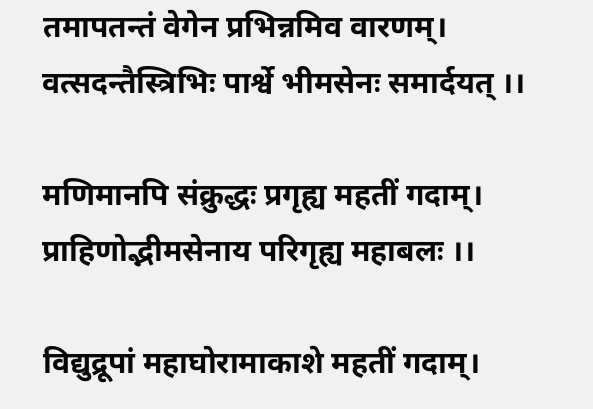तमापतन्तं वेगेन प्रभिन्नमिव वारणम्।
वत्सदन्तैस्त्रिभिः पार्श्वे भीमसेनः समार्दयत् ।।

मणिमानपि संक्रुद्धः प्रगृह्य महतीं गदाम्।
प्राहिणोद्भीमसेनाय परिगृह्य महाबलः ।।

विद्युद्रूपां महाघोरामाकाशे महतीं गदाम्।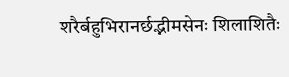शरैर्बहुभिरानर्छद्भीमसेनः शिलाशितैः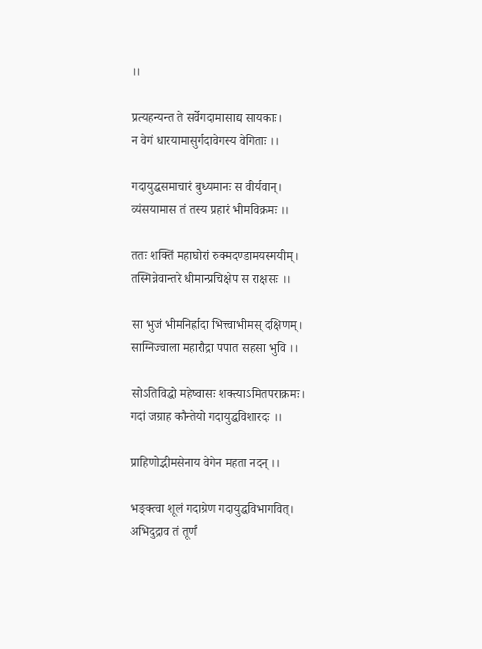।।

प्रत्यहन्यन्त ते सर्वेगदामासाद्य सायकाः।
न वेगं धारयामासुर्गदावेगस्य वेगिताः ।।

गदायुद्धसमाचारं बुध्यमानः स वीर्यवान्।
व्यंसयामास तं तस्य प्रहारं भीमविक्रमः ।।

ततः शक्तिं महाघोरां रुक्मदण्डामयस्मयीम्।
तस्मिन्नेवान्तरे धीमान्प्रचिक्षेप स राक्षसः ।।

सा भुजं भीमनिर्ह्रादा भित्त्वाभीमस् दक्षिणम्।
साग्निज्वाला महारौद्रा पपात सहसा भुवि ।।

सोऽतिविद्धो महेष्वासः शक्त्याऽमितपराक्रमः।
गदां जग्राह कौन्तेयो गदायुद्धविशारदः ।।

प्राहिणोद्भीमसेनाय वेगेन महता नदन् ।।

भङ्क्त्वा शूलं गदाग्रेण गदायुद्धविभागवित्।
अभिदुद्राव तं तूर्णं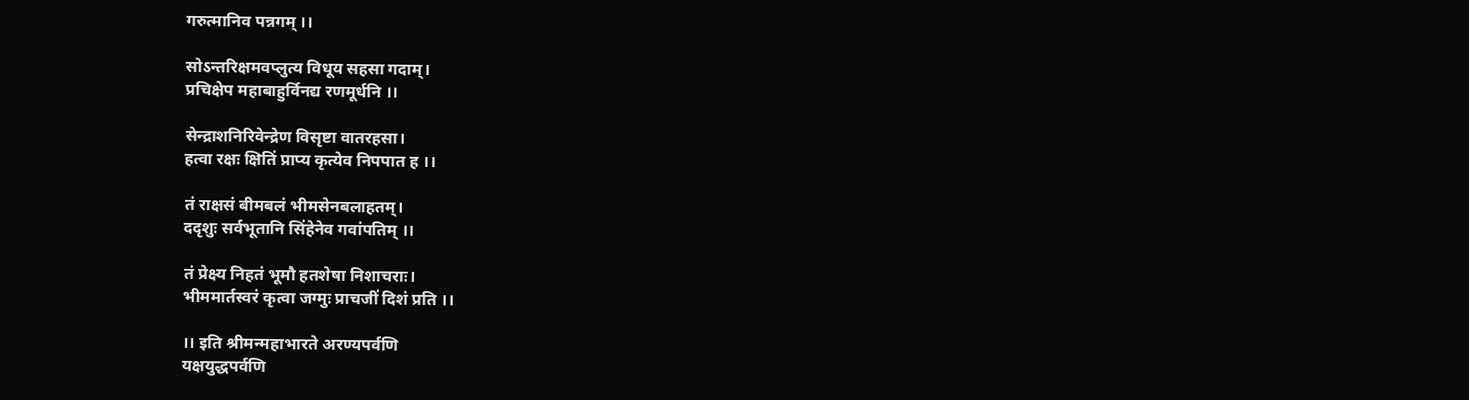गरुत्मानिव पन्नगम् ।।

सोऽन्तरिक्षमवप्लुत्य विधूय सहसा गदाम्।
प्रचिक्षेप महाबाहुर्विनद्य रणमूर्धनि ।।

सेन्द्राशनिरिवेन्द्रेण विसृष्टा वातरहसा।
हत्वा रक्षः क्षितिं प्राप्य कृत्येव निपपात ह ।।

तं राक्षसं बीमबलं भीमसेनबलाहतम्।
ददृशुः सर्वभूतानि सिंहेनेव गवांपतिम् ।।

तं प्रेक्ष्य निहतं भूमौ हतशेषा निशाचराः।
भीममार्तस्वरं कृत्वा जग्मुः प्राचजीं दिशं प्रति ।।

।। इति श्रीमन्महाभारते अरण्यपर्वणि
यक्षयुद्धपर्वणि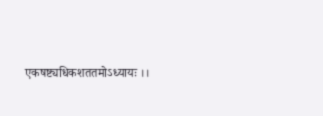एकषष्ट्यधिकशततमोऽध्यायः ।।